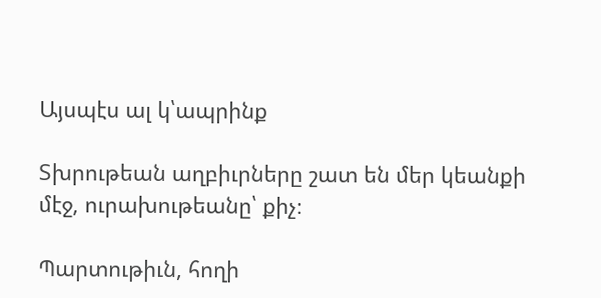Այսպէս ալ կ՝ապրինք

Տխրութեան աղբիւրները շատ են մեր կեանքի մէջ, ուրախութեանը՝ քիչ։

Պարտութիւն, հողի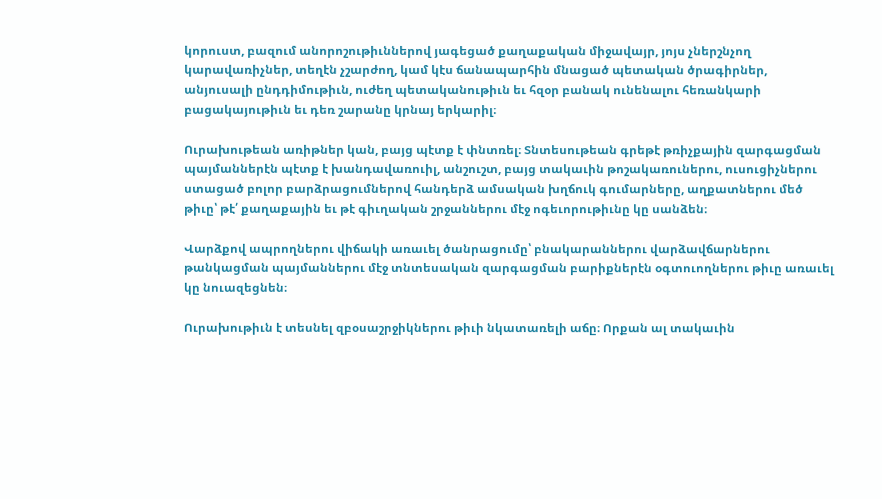կորուստ, բազում անորոշութիւններով յագեցած քաղաքական միջավայր, յոյս չներշնչող կարավառիչներ, տեղէն չշարժող, կամ կէս ճանապարհին մնացած պետական ծրագիրներ, անյուսալի ընդդիմութիւն, ուժեղ պետականութիւն եւ հզօր բանակ ունենալու հեռանկարի բացակայութիւն եւ դեռ շարանը կրնայ երկարիլ։

Ուրախութեան առիթներ կան, բայց պէտք է փնտռել։ Տնտեսութեան գրեթէ թռիչքային զարգացման պայմաններէն պէտք է խանդավառուիլ, անշուշտ, բայց տակաւին թոշակառուներու, ուսուցիչներու ստացած բոլոր բարձրացումներով հանդերձ ամսական խղճուկ գումարները, աղքատներու մեծ թիւը՝ թէ՛ քաղաքային եւ թէ գիւղական շրջաններու մէջ ոգեւորութիւնը կը սանձեն։

Վարձքով ապրողներու վիճակի առաւել ծանրացումը՝ բնակարաններու վարձավճարներու թանկացման պայմաններու մէջ տնտեսական զարգացման բարիքներէն օգտուողներու թիւը առաւել կը նուազեցնեն։

Ուրախութիւն է տեսնել զբօսաշրջիկներու թիւի նկատառելի աճը։ Որքան ալ տակաւին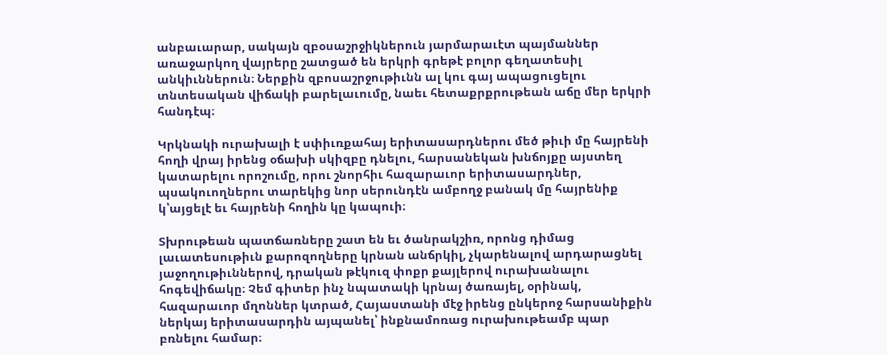անբաւարար, սակայն զբօսաշրջիկներուն յարմարաւէտ պայմաններ առաջարկող վայրերը շատցած են երկրի գրեթէ բոլոր գեղատեսիլ անկիւններուն։ Ներքին զբոսաշրջութիւնն ալ կու գայ ապացուցելու տնտեսական վիճակի բարելաւումը, նաեւ հետաքրքրութեան աճը մեր երկրի հանդէպ։

Կրկնակի ուրախալի է սփիւռքահայ երիտասարդներու մեծ թիւի մը հայրենի հողի վրայ իրենց օճախի սկիզբը դնելու, հարսանեկան խնճոյքը այստեղ կատարելու որոշումը, որու շնորհիւ հազարաւոր երիտասարդներ, պսակուողներու տարեկից նոր սերունդէն ամբողջ բանակ մը հայրենիք կ՝այցելէ եւ հայրենի հողին կը կապուի։

Տխրութեան պատճառները շատ են եւ ծանրակշիռ, որոնց դիմաց լաւատեսութիւն քարոզողները կրնան անճրկիլ, չկարենալով արդարացնել յաջողութիւններով, դրական թէկուզ փոքր քայլերով ուրախանալու հոգեվիճակը։ Չեմ գիտեր ինչ նպատակի կրնայ ծառայել, օրինակ, հազարաւոր մղոններ կտրած, Հայաստանի մէջ իրենց ընկերոջ հարսանիքին ներկայ երիտասարդին այպանել՝ ինքնամոռաց ուրախութեամբ պար բռնելու համար։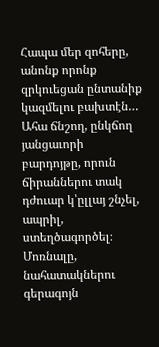Հապա մեր զոհերը, անոնք որոնք զրկուեցան ընտանիք կազմելու բախտէն… Ահա ճնշող, ընկճող յանցաւորի բարդոյթը, որուն ճիրաններու տակ դժուար կ՝ըլլայ շնչել, ապրիլ, ստեղծագործել։ Մոռնալը, նահատակներու գերագոյն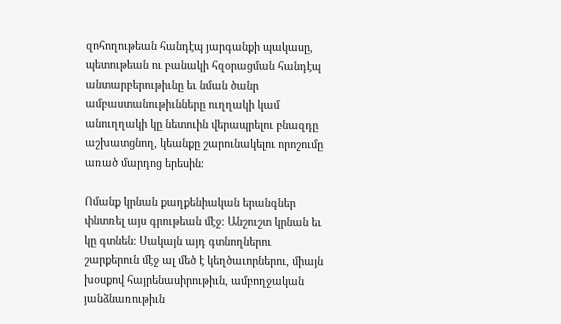զոհողութեան հանդէպ յարգանքի պակասը, պետութեան ու բանակի հզօրացման հանդէպ անտարբերութիւնը եւ նման ծանր ամբաստանութիւնները ուղղակի կամ անուղղակի կը նետուին վերապրելու բնազդը աշխատցնող, կեանքը շարունակելու որոշումը առած մարդոց երեսին։

Ոմանք կրնան քաղքենիական երանգներ փնտռել այս գրութեան մէջ։ Անշուշտ կրնան եւ կը գտնեն։ Սակայն այդ գտնողներու շարքերուն մէջ ալ մեծ է կեղծաւորներու, միայն խօսքով հայրենասիրութիւն, ամբողջական յանձնառութիւն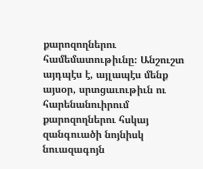քարոզողներու համեմատութիւնը։ Անշուշտ այդպէս է, այլապէս մենք այսօր, սրտցաւութիւն ու հարենանուիրում քարոզողներու հսկայ զանգուածի նոյնիսկ նուազագոյն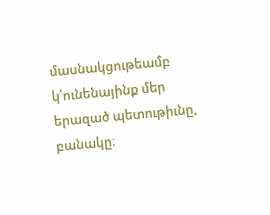մասնակցութեամբ կ՝ունենայինք մեր երազած պետութիւնը, բանակը։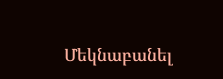Մեկնաբանել